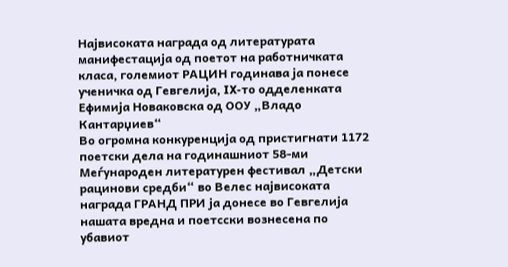Највисоката награда од литературата манифестација од поетот на работничката класа, големиот РАЦИН годинава ја понесе ученичка од Гевгелија, IX-то одделенката Ефимија Новаковска од ООУ „Владо Кантарџиев“
Во огромна конкуренција од пристигнати 1172 поетски дела на годинашниот 58-ми Меѓународен литературен фестивал „Детски рацинови средби“ во Велес највисоката награда ГРАНД ПРИ ја донесе во Гевгелија нашата вредна и поетсски вознесена по убавиот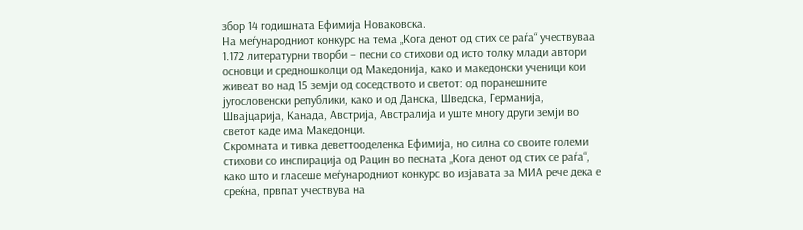збор 14 годишната Ефимија Новаковска.
На меѓународниот конкурс на тема „Кога денот од стих се раѓа“ учествуваа 1.172 литературни творби – песни со стихови од исто толку млади автори основци и средношколци од Македонија, како и македонски ученици кои живеат во над 15 земји од соседството и светот: од поранешните југословенски републики, како и од Данска, Шведска, Германија, Швајцарија, Канада, Австрија, Австралија и уште многу други земји во светот каде има Македонци.
Скромната и тивка деветтооделенка Ефимија, но силна со своите големи стихови со инспирација од Рацин во песната „Кога денот од стих се раѓа“, како што и гласеше меѓународниот конкурс во изјавата за МИА рече дека е среќна, првпат учествува на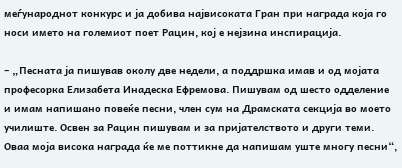меѓународнот конкурс и ја добива највисоката Гран при награда која го носи името на големиот поет Рацин, кој е нејзина инспирација.

– „Песната ја пишував околу две недели, а поддршка имав и од мојата професорка Елизабета Инадеска Ефремова. Пишувам од шесто одделение и имам напишано повеќе песни, член сум на Драмската секција во моето училиште. Освен за Рацин пишувам и за пријателството и други теми. Оваа моја висока награда ќе ме поттикне да напишам уште многу песни“,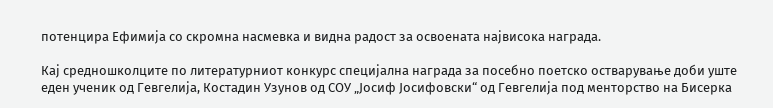потенцира Ефимија со скромна насмевка и видна радост за освоената највисока награда.

Кај средношколците по литературниот конкурс специјална награда за посебно поетско остварување доби уште еден ученик од Гевгелија, Костадин Узунов од СОУ „Јосиф Јосифовски“ од Гевгелија под менторство на Бисерка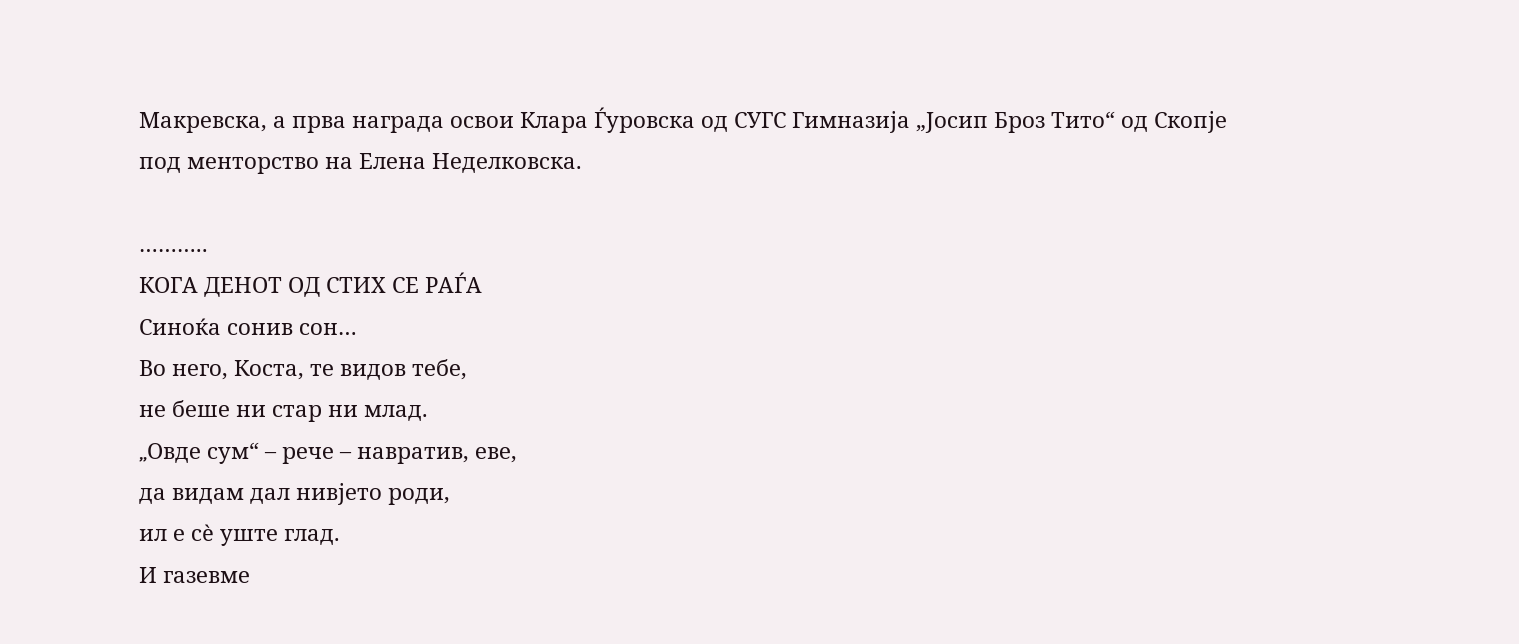Макревска, а прва награда освои Клара Ѓуровска од СУГС Гимназија „Јосип Броз Тито“ од Скопје под менторство на Елена Неделковска.

………..
КОГА ДЕНОТ ОД СТИХ СЕ РАЃА
Синоќа сонив сон…
Во него, Коста, те видов тебе,
не беше ни стар ни млад.
„Oвде сум“ – рече – навратив, еве,
да видам дал нивјето роди,
ил е сè уште глад.
И газевме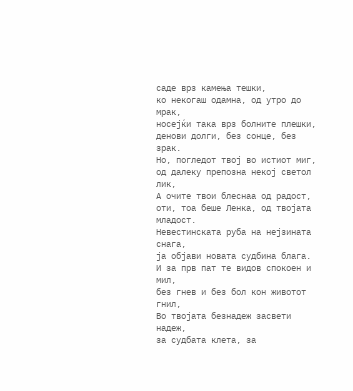саде врз камења тешки,
ко некогаш одамна, од утро до мрак,
носејќи така врз болните плешки,
денови долги, без сонце, без зрак.
Но, погледот твој во истиот миг,
од далеку препозна некој светол лик,
А очите твои блеснаа од радост,
оти, тоа беше Ленка, од твојата младост.
Невестинската руба на нејзината снага,
ја објави новата судбина блага.
И за прв пат те видов спокоен и мил,
без гнев и без бол кон животот гнил,
Во твојата безнадеж засвети надеж,
за судбата клета, за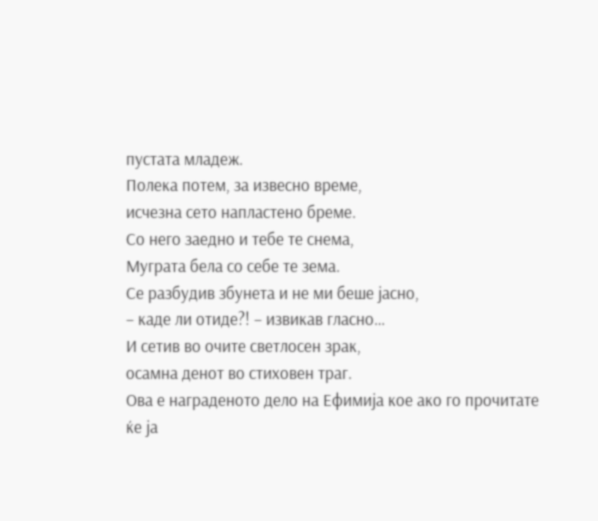пустата младеж.
Полека потем, за извесно време,
исчезна сето напластено бреме.
Со него заедно и тебе те снема,
Муграта бела со себе те зема.
Се разбудив збунета и не ми беше јасно,
– каде ли отиде?! – извикав гласно…
И сетив во очите светлосен зрак,
осамна денот во стиховен траг.
Ова е награденото дело на Ефимија кое ако го прочитате ќе ја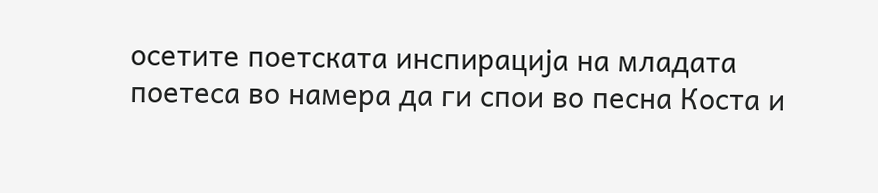осетите поетската инспирација на младата поетеса во намера да ги спои во песна Коста и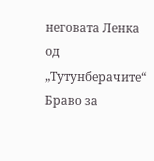неговата Ленка од „Тутунберачите“
Браво за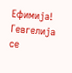Ефимија! Гевгелија се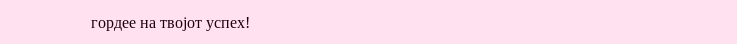гордее на твојот успех!